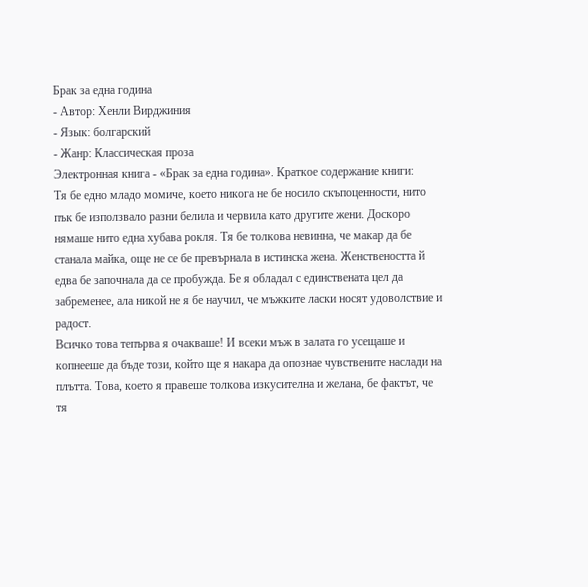Брак за една година
- Автор: Хенли Вирджиния
- Язык: болгарский
- Жанр: Классическая проза
Электронная книга - «Брак за една година». Краткое содержание книги:
Тя бе едно младо момиче, което никога не бе носило скъпоценности, нито пък бе използвало разни белила и червила като другите жени. Доскоро нямаше нито една хубава рокля. Тя бе толкова невинна, че макар да бе станала майка, още не се бе превърнала в истинска жена. Женствеността й едва бе започнала да се пробужда. Бе я обладал с единствената цел да забременее, ала никой не я бе научил, че мъжките ласки носят удоволствие и радост.
Всичко това тепърва я очакваше! И всеки мъж в залата го усещаше и копнееше да бъде този, който ще я накара да опознае чувствените наслади на плътта. Това, което я правеше толкова изкусителна и желана, бе фактът, че тя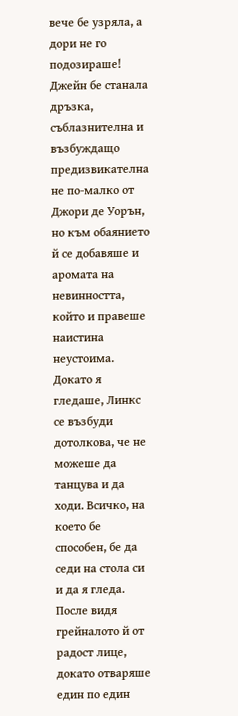вече бе узряла, а дори не го подозираше! Джейн бе станала дръзка, съблазнителна и възбуждащо предизвикателна не по-малко от Джори де Уорън, но към обаянието й се добавяше и аромата на невинността, който и правеше наистина неустоима.
Докато я гледаше, Линкс се възбуди дотолкова, че не можеше да танцува и да ходи. Всичко, на което бе способен, бе да седи на стола си и да я гледа.
После видя грейналото й от радост лице, докато отваряше един по един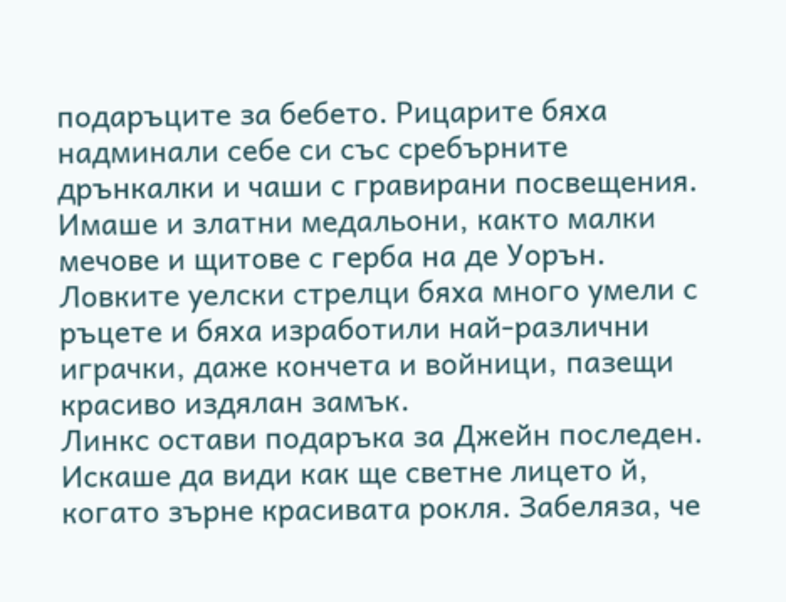подаръците за бебето. Рицарите бяха надминали себе си със сребърните дрънкалки и чаши с гравирани посвещения. Имаше и златни медальони, както малки мечове и щитове с герба на де Уорън. Ловките уелски стрелци бяха много умели с ръцете и бяха изработили най-различни играчки, даже кончета и войници, пазещи красиво издялан замък.
Линкс остави подаръка за Джейн последен. Искаше да види как ще светне лицето й, когато зърне красивата рокля. Забеляза, че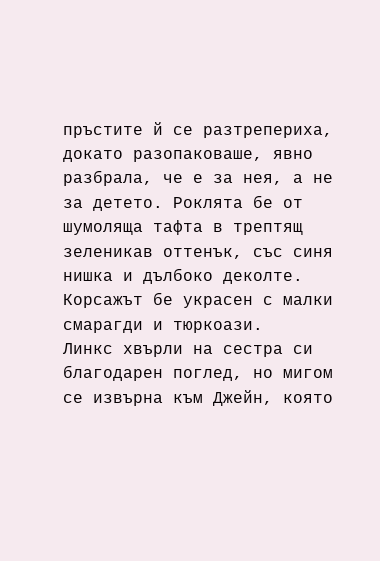пръстите й се разтрепериха, докато разопаковаше, явно разбрала, че е за нея, а не за детето. Роклята бе от шумоляща тафта в трептящ зеленикав оттенък, със синя нишка и дълбоко деколте. Корсажът бе украсен с малки смарагди и тюркоази.
Линкс хвърли на сестра си благодарен поглед, но мигом се извърна към Джейн, която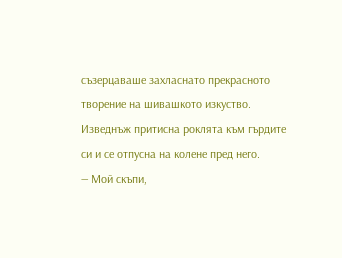съзерцаваше захласнато прекрасното творение на шивашкото изкуство.
Изведнъж притисна роклята към гърдите си и се отпусна на колене пред него.
— Мой скъпи,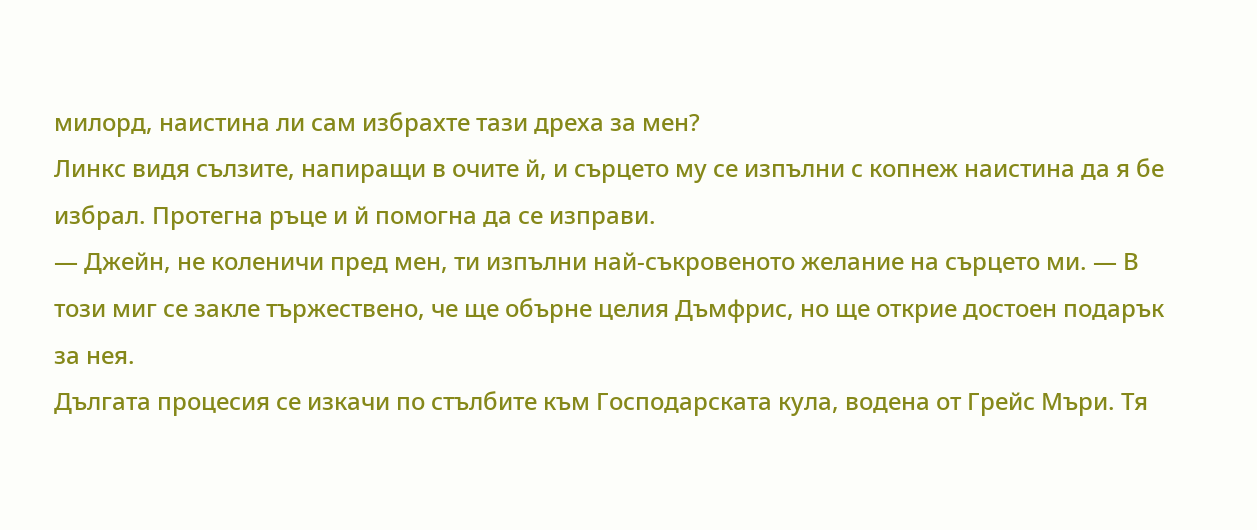милорд, наистина ли сам избрахте тази дреха за мен?
Линкс видя сълзите, напиращи в очите й, и сърцето му се изпълни с копнеж наистина да я бе избрал. Протегна ръце и й помогна да се изправи.
— Джейн, не коленичи пред мен, ти изпълни най-съкровеното желание на сърцето ми. — В този миг се закле тържествено, че ще обърне целия Дъмфрис, но ще открие достоен подарък за нея.
Дългата процесия се изкачи по стълбите към Господарската кула, водена от Грейс Мъри. Тя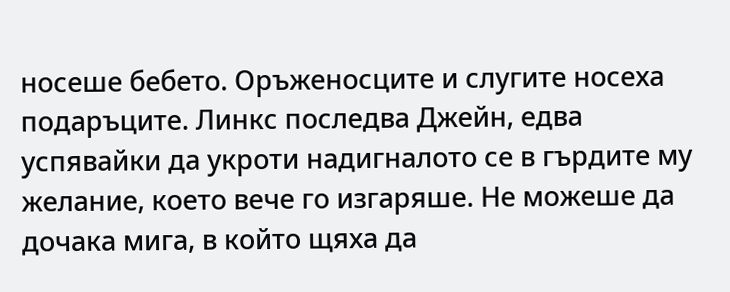носеше бебето. Оръженосците и слугите носеха подаръците. Линкс последва Джейн, едва успявайки да укроти надигналото се в гърдите му желание, което вече го изгаряше. Не можеше да дочака мига, в който щяха да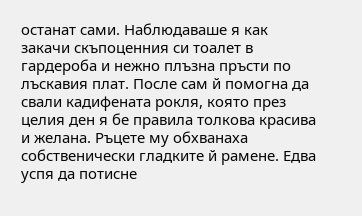останат сами. Наблюдаваше я как закачи скъпоценния си тоалет в гардероба и нежно плъзна пръсти по лъскавия плат. После сам й помогна да свали кадифената рокля, която през целия ден я бе правила толкова красива и желана. Ръцете му обхванаха собственически гладките й рамене. Едва успя да потисне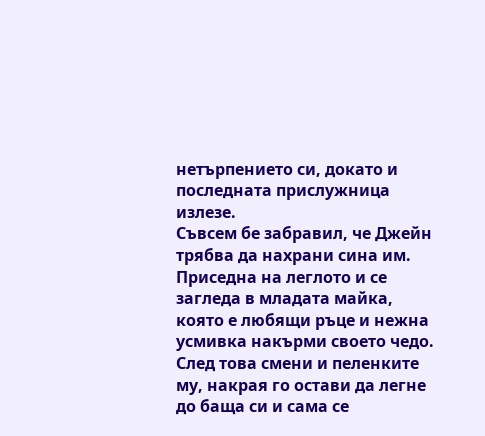нетърпението си, докато и последната прислужница излезе.
Съвсем бе забравил, че Джейн трябва да нахрани сина им. Приседна на леглото и се загледа в младата майка, която е любящи ръце и нежна усмивка накърми своето чедо. След това смени и пеленките му, накрая го остави да легне до баща си и сама се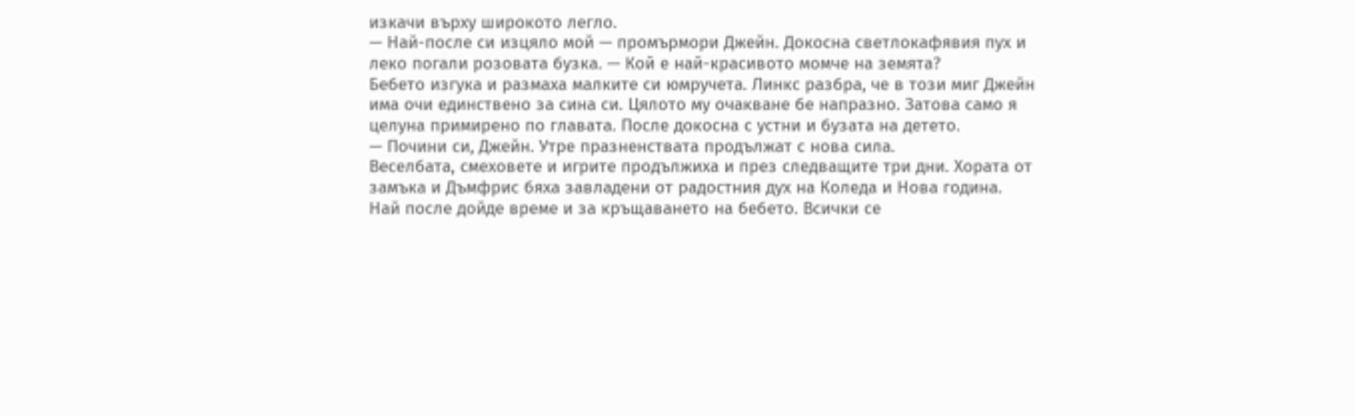изкачи върху широкото легло.
— Най-после си изцяло мой — промърмори Джейн. Докосна светлокафявия пух и леко погали розовата бузка. — Кой е най-красивото момче на земята?
Бебето изгука и размаха малките си юмручета. Линкс разбра, че в този миг Джейн има очи единствено за сина си. Цялото му очакване бе напразно. Затова само я целуна примирено по главата. После докосна с устни и бузата на детето.
— Почини си, Джейн. Утре празненствата продължат с нова сила.
Веселбата, смеховете и игрите продължиха и през следващите три дни. Хората от замъка и Дъмфрис бяха завладени от радостния дух на Коледа и Нова година. Най после дойде време и за кръщаването на бебето. Всички се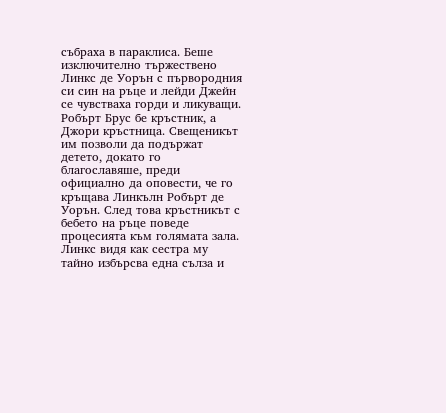събраха в параклиса. Беше изключително тържествено Линкс де Уорън с първородния си син на ръце и лейди Джейн се чувстваха горди и ликуващи.
Робърт Брус бе кръстник, а Джори кръстница. Свещеникът им позволи да подържат детето, докато го благославяше, преди официално да оповести, че го кръщава Линкълн Робърт де Уорън. След това кръстникът с бебето на ръце поведе процесията към голямата зала.
Линкс видя как сестра му тайно избърсва една сълза и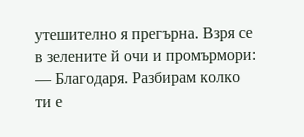утешително я прегърна. Взря се в зелените й очи и промърмори:
— Благодаря. Разбирам колко ти е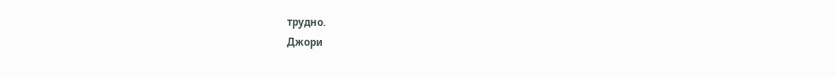трудно.
Джори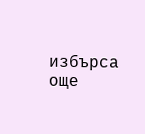избърса още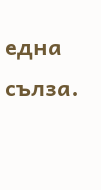една сълза.